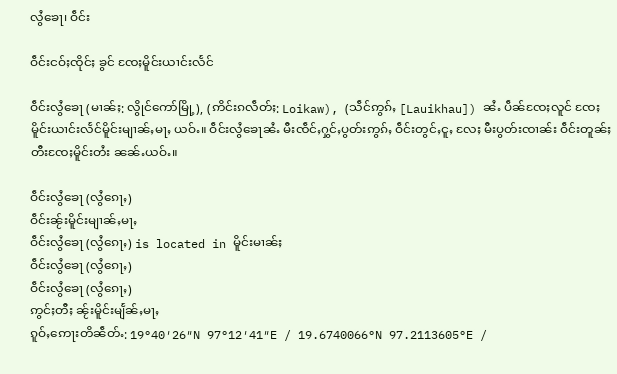လွႆၶေႃ၊ ဝဵင်း

ဝဵင်းငဝ်ႈၸိုင်ႈ ၶွင် ၸႄႈမိူင်းယၢင်းလႅင်

ဝဵင်းလွႆၶေႃ (မၢၼ်ႈ: လွိုင်ကော်မြို့), (ဢိင်းၵလဵတ်ႈ: Loikaw), (သဵင်ဢွၵ်ႇ [Lauikhau]) ၼႆႉ ပဵၼ်ၸႄႈလူင် ၸႄႈမိူင်းယၢင်းလႅင်မိူင်းမျၢၼ်ႇမႃႇ ယဝ်ႉ။ ဝဵင်းလွႆၶေႃၼႆႉ မီးၸဵင်ႇႁွင်ႇပွတ်းဢွၵ်ႇ ဝဵင်းတွင်ႇငူႇ လႄႈ မီးပွတ်းၸၢၼ်း ဝဵင်းတူၼ်ႈတီးၸႄႈမိူင်းတႆး ၼၼ်ႉယဝ်ႉ။

ဝဵင်းလွႆၶေႃ (လွႆၵေႃႇ)
ဝဵင်းၼႂ်းမိူင်းမျၢၼ်ႇမႃႇ
ဝဵင်းလွႆၶေႃ (လွႆၵေႃႇ) is located in မိူင်းမၢၼ်ႈ
ဝဵင်းလွႆၶေႃ (လွႆၵေႃႇ)
ဝဵင်းလွႆၶေႃ (လွႆၵေႃႇ)
ဢွင်ႈတီႈ ၼႂ်းမိူင်းမျႅၼ်ႇမႃႇ
ၵူဝ်ႇဢေႃးတိၼဵတ်ႉ: 19°40′26″N 97°12′41″E / 19.6740066°N 97.2113605°E /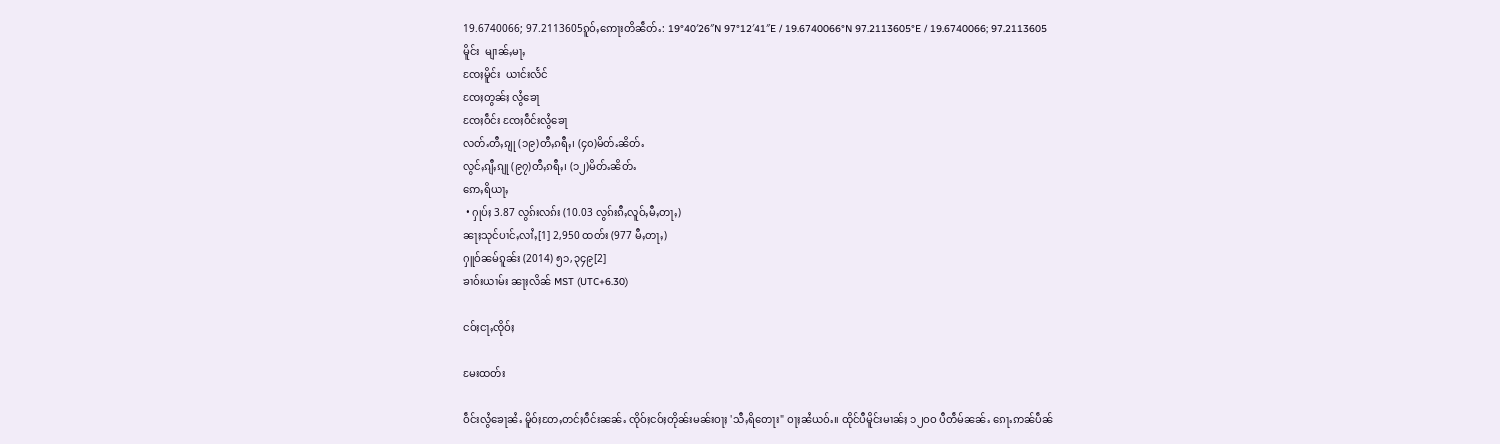19.6740066; 97.2113605ၵူဝ်ႇဢေႃးတိၼဵတ်ႉ: 19°40′26″N 97°12′41″E / 19.6740066°N 97.2113605°E / 19.6740066; 97.2113605
မိူင်း  မျၢၼ်ႇမႃႇ
ၸႄႈမိူင်း  ယၢင်းလႅင်
ၸႄႈတွၼ်ႈ လွႆၶေႃ
ၸႄႈဝဵင်း ၸႄႈဝဵင်းလွႆၶေႃ
လတ်ႉတီႇၵျု (၁၉)တီႇၵရီႇ၊ (၄၀)မိတ်ႉၼိတ်ႉ
လွင်ႇၵျီႇၵျု (၉၇)တီႇၵရီႇ၊ (၁၂)မိတ်ႉၼိတ်ႉ
ဢေႇရိယႃႇ
 • ႁုပ်ႈ 3.87 လွၵ်းလၵ်း (10.03 လွၵ်းၵီႇလူဝ်ႇမီႇတႃႇ)
ၼႃႈသုင်ပၢင်ႇလၢႆႇ[1] 2,950 ထတ်း (977 မီႇတႃႇ)
ႁူဝ်ၼမ်ၵူၼ်း (2014) ၅၁,၃၄၉[2]
ၶၢဝ်းယၢမ်း ၼႃႈလိၼ် MST (UTC+6.30)

ငဝ်ႈငႃႇၸိုဝ်ႈ

မႄးထတ်း

ဝဵင်းလွႆၶေႃၼႆႉ မိူဝ်ႈတႄႇတင်ႈဝဵင်းၼၼ်ႉ ၸိုဝ်ႈငဝ်ႈတိုၼ်းမၼ်းဝႃႈ 'သီႇရိတေႃး" ဝႃႈၼႆယဝ်ႉ။ ထိုင်ပီမိူင်းမၢၼ်ႈ ၁၂ဝဝ ပီတဵမ်ၼၼ်ႉ ၵေႃႉဢၼ်ပဵၼ်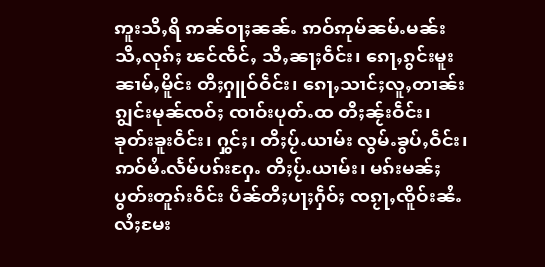ဢူးသီႇရိ ဢၼ်ဝႃႈၼၼ်ႉ ဢဝ်ဢုမ်ၼမ်ႉမၼ်း သီႇလုၵ်ႈ ၽင်ၸဵင်ႇ သီႇၼႃႈဝဵင်း၊ ၵေႃႇၵွင်းမူးၼၢမ်ႇမိူင်း တီႈႁူဝ်ဝဵင်း၊ ၵေႃႇသၢင်ႈလူႇတၢၼ်းၵျွင်းမုၼ်ၸဝ်ႈ ၸၢဝ်းပုတ်ႉထ တီႈၼႂ်းဝဵင်း၊ ၶုတ်းၶူးဝဵင်း၊ ႁွင်ႈ၊ တီႈပႂ်ႉယၢမ်း လွမ်ႉၶွပ်ႇဝဵင်း၊ ဢဝ်မႆႉလႅမ်ပၵ်းႁႄႉ တီႈပႂ်ႉယၢမ်း၊ မၵ်းမၼ်ႈ ပွတ်းတူၵ်းဝဵင်း ပဵၼ်တီႈပႃႈႁဵဝ်ႈ ၸၵႂႃႇၸိူဝ်းၼႆႉ လႆႈမႄး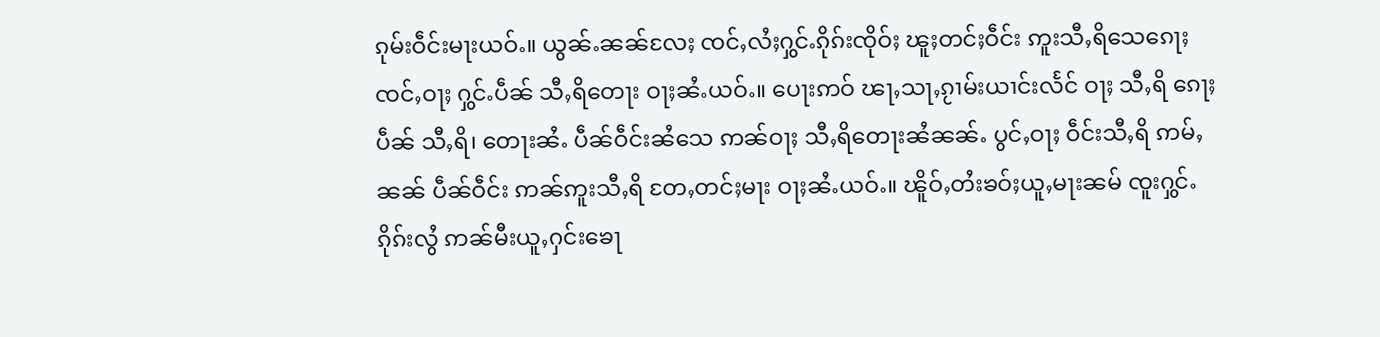ၵုမ်းဝဵင်းမႃးယဝ်ႉ။ ယွၼ်ႉၼၼ်လႄႈ ၸင်ႇလႆႈႁွင်ႉၵိုၵ်းၸိုဝ်ႈ ၽူႈတင်ႈဝဵင်း ဢူးသီႇရိသေၵေႃႈ ၸင်ႇဝႃႈ ႁွင်ႉပဵၼ် သီႇရိတေႃး ဝႃႈၼႆႉယဝ်ႉ။ ပေႃးဢဝ် ၽႃႇသႃႇၵႂၢမ်းယၢင်းလႅင် ဝႃႈ သီႇရိ ၵေႃႈပဵၼ် သီႇရိ၊ တေႃးၼႆႉ ပဵၼ်ဝဵင်းၼႆသေ ဢၼ်ဝႃႈ သီႇရိတေႃးၼႆၼၼ်ႉ ပွင်ႇဝႃႈ ဝဵင်းသီႇရိ ဢမ်ႇၼၼ် ပဵၼ်ဝဵင်း ဢၼ်ဢူးသီႇရိ တႄႇတင်ႈမႃး ဝႃႈၼႆႉယဝ်ႉ။ ၽိူဝ်ႇတႆးၶဝ်ႈယူႇမႃးၼမ် ၸူးႁွင်ႉၵိုၵ်းလွႆ ဢၼ်မီးယူႇႁင်းၶေႃ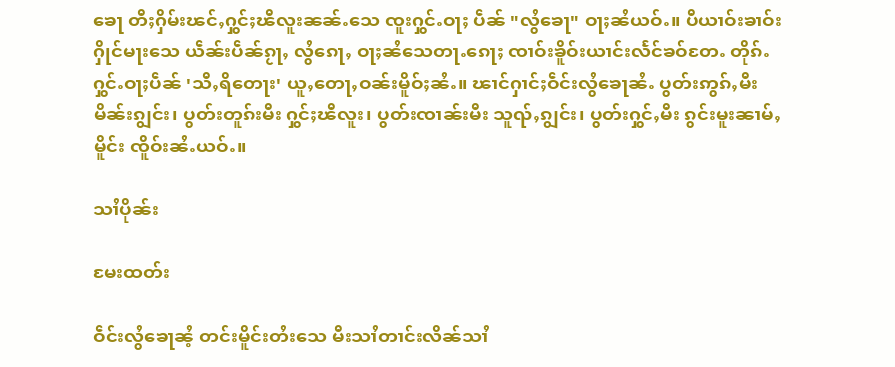ၶေႃ တီႈႁိမ်းၽင်ႇႁွင်ႈၽီလူးၼၼ်ႉသေ ၸူးႁွင်ႉဝႃႈ ပဵၼ် "လွႆၶေႃ" ဝႃႈၼႆယဝ်ႉ။ ပီယၢဝ်းၶၢဝ်းႁိုင်မႃးသေ ယဵၼ်းပဵၼ်ၵႂႃႇ လွႆၵေႃႇ ဝႃႈၼႆသေတႃႉၵေႃႈ ၸၢဝ်းၶိူဝ်းယၢင်းလႅင်ၶဝ်တႄႉ တိုၵ်ႉႁွင်ႉဝႃႈပဵၼ် 'သီႇရိတေႃး' ယူႇတေႃႇဝၼ်းမိူဝ်ႈၼႆႉ။ ၽၢင်ႁၢင်ႈဝဵင်းလွႆၶေႃၼႆႉ ပွတ်းဢွၵ်ႇမီး မိၼ်းၵျွင်း၊ ပွတ်းတူၵ်းမီး ႁွင်ႈၽီလူး၊ ပွတ်းၸၢၼ်းမီး သူၺ်ႇၵျွင်း၊ ပွတ်းႁွင်ႇမီး ၵွင်းမူးၼၢမ်ႇမိူင်း ၸိူဝ်းၼႆႉယဝ်ႉ။

သၢႆပိုၼ်း

မႄးထတ်း

ဝဵင်းလွႆၶေႃၼႆ့ တင်းမိူင်းတႆးသေ မီးသၢႆတၢင်းလိၼ်သၢႆ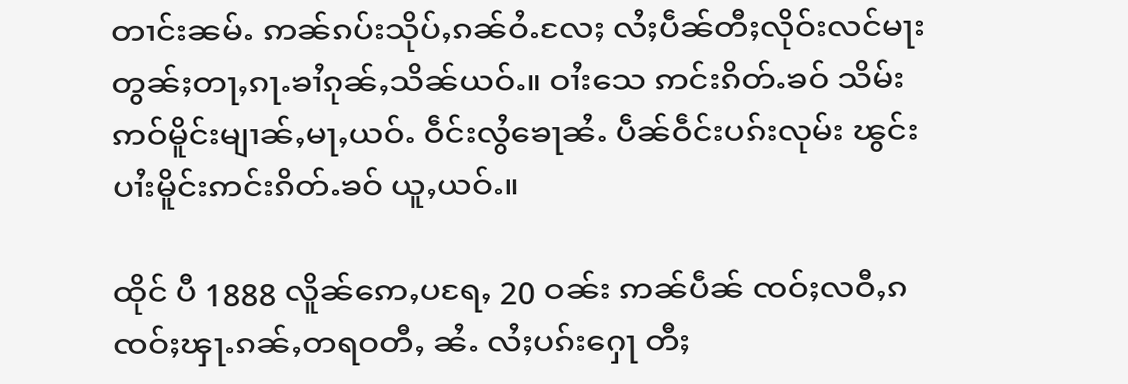တၢင်းၼမ်ႉ ဢၼ်ၵပ်းသိုပ်ႇၵၼ်ဝႆႉလႄႈ လႆႈပဵၼ်တီႈလိုဝ်းလင်မႃး တွၼ်ႈတႃႇၵႃႉၶၢႆၵုၼ်ႇသိၼ်ယဝ်ႉ။ ဝၢႆးသေ ဢင်းၵိတ်ႉၶဝ် သိမ်းဢဝ်မိူင်းမျၢၼ်ႇမႃႇယဝ်ႉ ဝဵင်းလွႆၶေႃၼႆႉ ပဵၼ်ဝဵင်းပၵ်းလုမ်း ၽွင်းပၢႆးမိူင်းဢင်းၵိတ်ႉၶဝ် ယူႇယဝ်ႉ။

ထိုင် ပီ 1888 လိူၼ်ဢေႇပရႄႇ 20 ဝၼ်း ဢၼ်ပဵၼ် ၸဝ်ႈလဝီႇၵ ၸဝ်ႈၾႃႉၵၼ်ႇတရဝတီႇ ၼႆႉ လႆႈပၵ်းႁေႃ တီႈ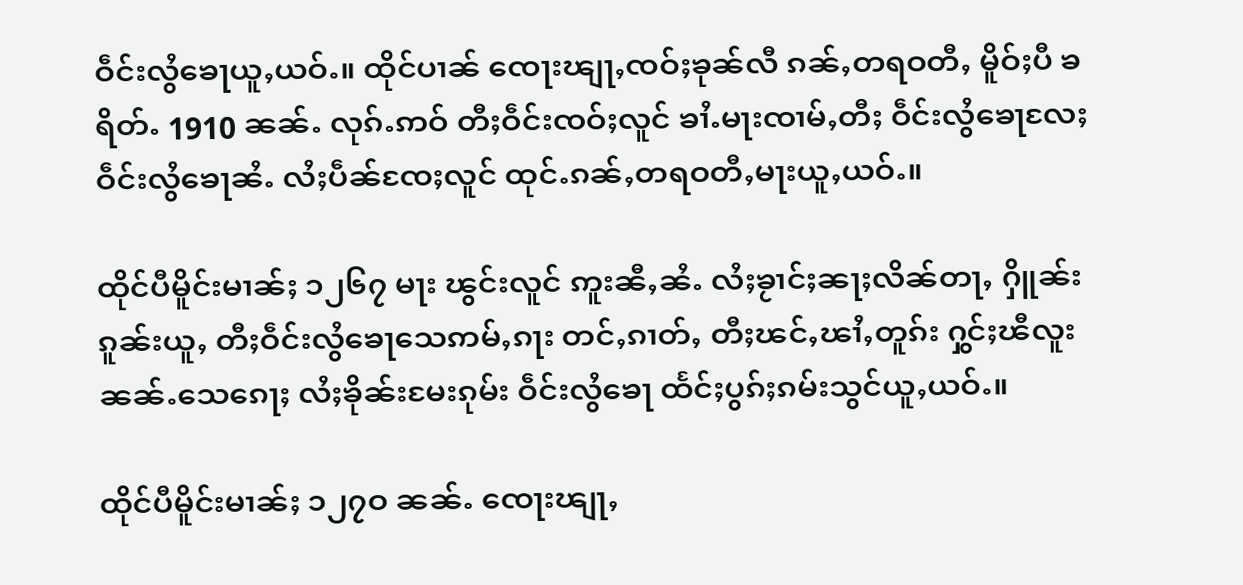ဝဵင်းလွႆၶေႃယူႇယဝ်ႉ။ ထိုင်ပၢၼ် ၸေႃးၽျႃႇၸဝ်ႈၶုၼ်လီ ၵၼ်ႇတရဝတီႇ မိူဝ်ႈပီ ၶရိတ်ႉ 1910 ၼၼ်ႉ လုၵ်ႉဢဝ် တီႈဝဵင်းၸဝ်ႈလူင် ၶၢႆႉမႃးၸၢမ်ႇတီႈ ဝဵင်းလွႆၶေႃလႄႈ ဝဵင်းလွႆၶေႃၼႆႉ လႆႈပဵၼ်ၸႄႈလူင် ထုင်ႉၵၼ်ႇတရဝတီႇမႃးယူႇယဝ်ႉ။

ထိုင်ပီမိူင်းမၢၼ်ႈ ၁၂၆၇ မႃး ၽွင်းလူင် ဢူးၼီႇၼႆႉ လႆႈၶႂၢင်ႈၼႃႈလိၼ်တႃႇ ႁိူၼ်းၵူၼ်းယူႇ တီႈဝဵင်းလွႆၶေႃသေဢမ်ႇၵႃး တင်ႇၵၢတ်ႇ တီႈၽင်ႇၽၢႆႇတူၵ်း ႁွင်ႈၽီလူးၼၼ်ႉသေၵေႃႈ လႆႈၶိုၼ်းမႄးၵုမ်း ဝဵင်းလွႆၶေႃ ထႅင်ႈပွၵ်ႈၵမ်းသွင်ယူႇယဝ်ႉ။

ထိုင်ပီမိူင်းမၢၼ်ႈ ၁၂၇ဝ ၼၼ်ႉ ၸေႃးၽျႃႇ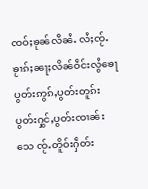ၸဝ်ႈၶုၼ်လီၼႆႉ လႆႈၸႂ်ႉၶႂၢၵ်ႈၼႃႈလိၼ်ဝဵင်းလွႆၶေႃ ပွတ်းဢွၵ်ႇပွတ်းတူၵ်း ပွတ်းႁွင်ႇပွတ်းၸၢၼ်းသေ ၸႂ်ႉတိူဝ်းႁဵတ်း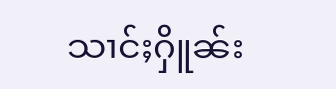သၢင်ႈႁိူၼ်း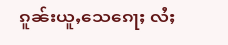ၵူၼ်းယူႇသေၵေႃႈ လႆႈ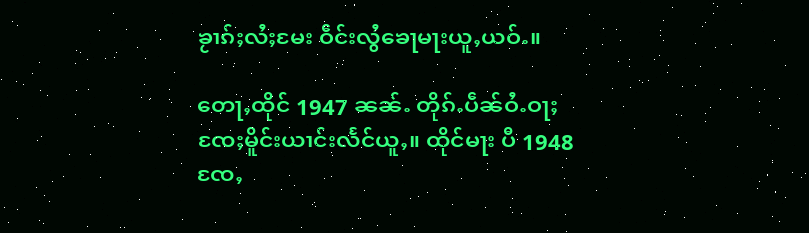ၶႂၢၵ်ႈလႆႈမႄး ဝဵင်းလွႆၶေႃမႃးယူႇယဝ်ႉ။

တေႃႇထိုင် 1947 ၼၼ်ႉ တိုၵ်ႉပဵၼ်ဝႆႉဝႃႈ ၸႄႈမိူင်းယၢင်းလႅင်ယူႇ။ ထိုင်မႃး ပီ 1948 ၸႄႇ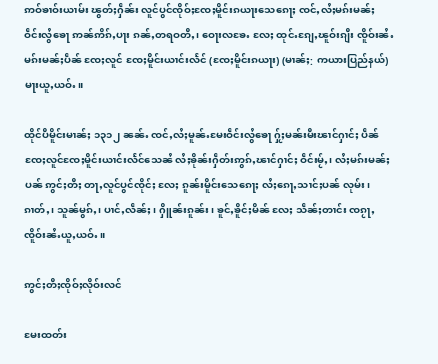ဢဝ်ၶၢဝ်းယၢမ်း ၽွတ်ႈႁဵၼ်း လူင်ပွင်ၸိုဝ်ႈၸႄႈမိူင်းၵယႃးသေၵေႃႈ ၸင်ႇလႆႈမၵ်းမၼ်ႈ ဝဵင်းလွႆၶေႃ ဢၼ်ဢိၵ်ႇပႃး ၵၼ်ႇတရဝတီႇ၊ ဝေႃးလၶႄႉ လႄႈ ထုင်ႉၵျႄႇၽူဝ်းၵျီး ၸိူဝ်းၼႆႉမၵ်းမၼ်ႈပဵၼ် ၸႄႈလူင် ၸႄႈမိူင်းယၢင်းလႅင် (ၸႄႈမိူင်းၵယႃး) (မၢၼ်ႈ: ကယားပြည်နယ်) မႃးယူႇယဝ်ႉ။

ထိုင်ပီမိူင်းမၢၼ်ႈ ၁၃၁၂ ၼၼ်ႉ ၸင်ႇလႆႈမူၼ်ႉမႄးဝဵင်းလွႆၶေႃ ႁႂ်ႈမၼ်းမီးၽၢင်ႁၢင်ႈ ပဵၼ်ၸႄႈလူင်ၸႄႈမိူင်းယၢင်းလႅင်သေၼႆ လႆႈၶိုၼ်းႁဵတ်းဢွၵ်ႇၽၢင်ႁၢင်ႈ ဝဵင်းမႂ်ႇ၊ လႆႈမၵ်းမၼ်ႈပၼ် ဢွင်ႈတီႈ တႃႇလူင်ပွင်ၸိုင်ႈ လႄႈ ၵူၼ်းမိူင်းသေၵေႃႈ လႆႈၵေႃႇသၢင်ႈပၼ် လုမ်း၊ ၵၢတ်ႇ၊ သူၼ်မွၵ်ႇ၊ ပၢင်ႇလဵၼ်ႈ၊ ႁိူၼ်းၵူၼ်း၊ ၶူင်ႇၶိူင်ႈမိၼ် လႄႈ သဵၼ်ႈတၢင်း ၸၵႂႃႇၸိူဝ်းၼႆႉယူႇယဝ်ႉ။

ဢွင်ႈတီႈၸိုဝ်ႈလိုဝ်းလင်

မႄးထတ်း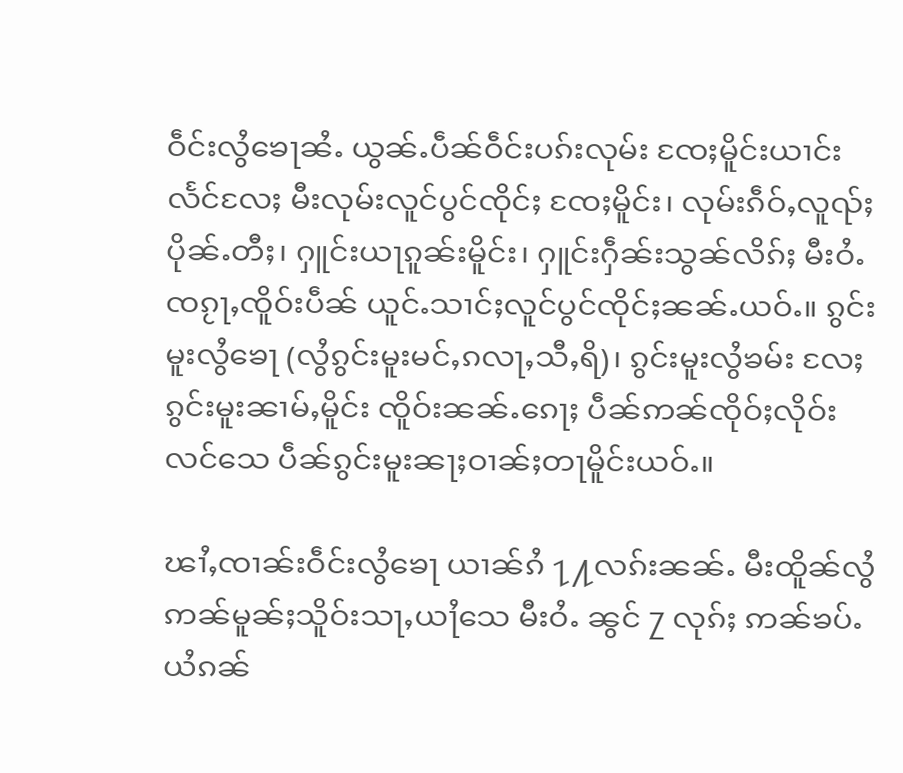ဝဵင်းလွႆၶေႃၼႆႉ ယွၼ်ႉပဵၼ်ဝဵင်းပၵ်းလုမ်း ၸႄႈမိူင်းယၢင်းလႅင်လႄႈ မီးလုမ်းလူင်ပွင်ၸိုင်ႈ ၸႄႈမိူင်း၊ လုမ်းၵဵဝ်ႇလူၺ်ႈပိုၼ်ႉတီႈ၊ ႁူင်းယႃၵူၼ်းမိူင်း၊ ႁူင်းႁဵၼ်းသွၼ်လိၵ်ႈ မီးဝႆႉၸၵႂႃႇၸိူဝ်းပဵၼ် ယူင်ႉသၢင်ႈလူင်ပွင်ၸိုင်ႈၼၼ်ႉယဝ်ႉ။ ၵွင်းမူးလွႆၶေႃ (လွႆၵွင်းမူးမင်ႇၵလႃႇသီႇရိ)၊ ၵွင်းမူးလွႆၶမ်း လႄႈ ၵွင်းမူးၼၢမ်ႇမိူင်း ၸိူဝ်းၼၼ်ႉၵေႃႈ ပဵၼ်ဢၼ်ၸိုဝ်ႈလိုဝ်းလင်သေ ပဵၼ်ၵွင်းမူးၼႃႈဝၢၼ်ႈတႃမိူင်းယဝ်ႉ။

ၽၢႆႇၸၢၼ်းဝဵင်းလွႆၶေႃ ယၢၼ်ၵႆ ႑႔လၵ်းၼၼ်ႉ မီးထိူၼ်လွႆဢၼ်မူၼ်ႈသိူဝ်းသႃႇယႃႆသေ မီးဝႆႉ ၼွင် ႗ လုၵ်ႈ ဢၼ်ၶပ်ႉယႆၵၼ်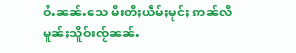ဝႆႉၼၼ်ႉသေ မီးတီႈယဵမ်ႈမုင်ႈ ဢၼ်လီမူၼ်ႈသိူဝ်းၸႂ်ၼၼ်ႉ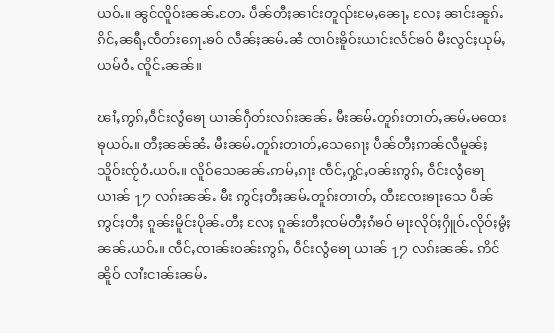ယဝ်ႉ။ ၼွင်ၸိူဝ်းၼၼ်ႉတႄႉ ပဵၼ်တီႈၼၢင်းတူၺ်းမႄႇၼေႃႇ လႄႈ ၼၢင်းၼူၵ်ႉၵိင်ႇၼရီႇၸဵတ်းၵေႃႉၶဝ် လဵၼ်ႈၼမ်ႉၼႆ ၸၢဝ်းၶိူဝ်းယၢင်းလႅင်ၶဝ် မီးလွင်ႈယုမ်ႇယမ်ဝႆႉ ၸိူင်ႉၼၼ်။

ၽၢႆႇဢွၵ်ႇဝဵင်းလွႆၶေႃ ယၢၼ်ႁဵတ်းလၵ်းၼၼ်ႉ မီးၼမ်ႉတူၵ်းတၢတ်ႇၼမ်ႉမထေးၶုယဝ်ႉ။ တီႈၼၼ်ၼႆႉ မီးၼမ်ႉတူၵ်းတၢတ်ႇသေၵေႃႈ ပဵၼ်တီႈဢၼ်လီမူၼ်ႈသိူဝ်းၸႂ်ဝႆႉယဝ်ႉ။ လိူဝ်သေၼၼ်ႉဢမ်ႇၵႃး ၸဵင်ႇႁွင်ႇဝၼ်းဢွၵ်ႇ ဝဵင်းလွႆၶေႃ ယၢၼ် ႑႒ လၵ်းၼၼ်ႉ မီး ဢွင်ႈတီႈၼမ်ႉတူၵ်းတၢတ်ႇ ထီးၸႄးၶႃးသေ ပဵၼ်ဢွင်ႈတီႈ ၵူၼ်းမိူင်းပိုၼ်ႉတီႈ လႄႈ ၵူၼ်းတီႈၸမ်တီႈၵႆၶဝ် မႃးလိုဝ်ႈႁိူဝ်ႉလိုဝ်ႈမွႆႈၼၼ်ႉယဝ်ႉ။ ၸဵင်ႇၸၢၼ်းဝၼ်းဢွၵ်ႇ ဝဵင်းလွႆၶေႃ ယၢၼ် ႑႒ လၵ်းၼၼ်ႉ ဢိင်ၼိူဝ် လၢႆးငၢၼ်းၼမ်ႉ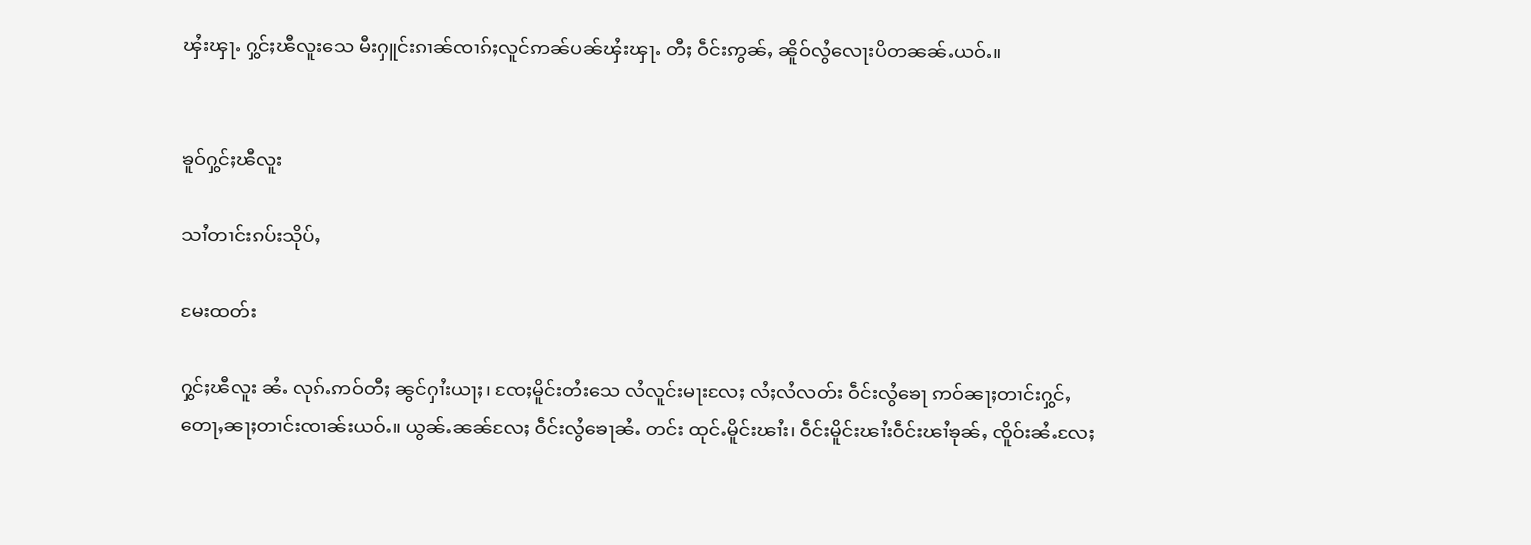ၾႆးၾႃႉ ႁွင်ႈၽီလူးသေ မီးႁူင်းၵၢၼ်ၸၢၵ်ႈလူင်ဢၼ်ပၼ်ၾႆးၾႃႉ တီႈ ဝဵင်းဢွၼ်ႇ ၼိူဝ်လွႆလေႃးပိတၼၼ်ႉယဝ်ႉ။


ၶူဝ်ႁွင်ႈၽီလူး

သၢႆတၢင်းၵပ်းသိုပ်ႇ

မႄးထတ်း

ႁွင်ႈၽီလူး ၼႆႉ လုၵ်ႉဢဝ်တီႈ ၼွင်ႁၢႆးယႃႈ၊ ၸႄႈမိူင်းတႆးသေ လႆလူင်းမႃးလႄႈ လႆႈလႆလတ်း ဝဵင်းလွႆၶေႃ ဢဝ်ၼႃႈတၢင်းႁွင်ႇတေႃႇၼႃႈတၢင်းၸၢၼ်းယဝ်ႉ။ ယွၼ်ႉၼၼ်လႄႈ ဝဵင်းလွႆၶေႃၼႆႉ တင်း ထုင်ႉမိူင်းၽၢႆး၊ ဝဵင်းမိူင်းၽၢႆးဝဵင်းၽၢႆၶုၼ်ႇ ၸိူဝ်းၼႆႉလႄႈ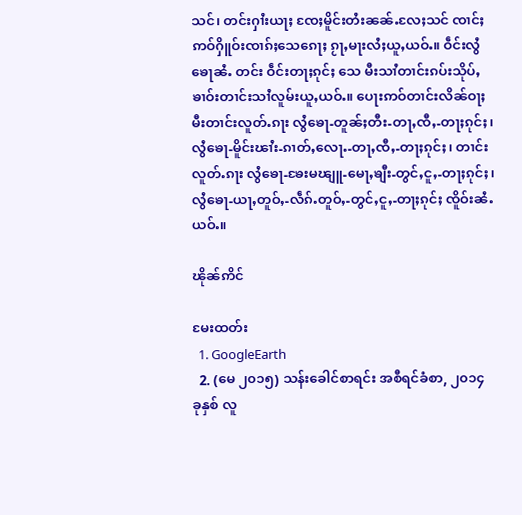သင်၊ တင်းႁၢႆးယႃႈ ၸႄႈမိူင်းတႆးၼၼ်ႉလႄႈသင် ၸၢင်ႈဢဝ်ႁိူဝ်းၸၢၵ်ႈသေၵေႃႈ ၵႂႃႇမႃးလႆႈယူႇယဝ်ႉ။ ဝဵင်းလွႆၶေႃၼႆႉ တင်း ဝဵင်းတႃႈၵုင်ႈ သေ မီးသၢႆတၢင်းၵပ်းသိုပ်ႇ ၶၢဝ်းတၢင်းသၢႆလူမ်းယူႇယဝ်ႉ။ ပေႃးဢဝ်တၢင်းလိၼ်ဝႃႈ မီးတၢင်းလူတ်ႉၵႃး လွႆၶေႃ-တူၼ်ႈတီး-တႃႇၸီႇ-တႃႈၵုင်ႈ၊ လွႆၶေႃ-မိူင်းၽၢႆး-ၵၢတ်ႇလေႃႉ-တႃႇၸီႇ-တႃႈၵုင်ႈ၊ တၢင်းလူတ်ႉၵႃး လွႆၶေႃ-ၶႄးမၽျူ-မေႃႇၶျီး-တွင်ႇငူႇ-တႃႈၵုင်ႈ၊ လွႆၶေႃ-ယႃႇတူဝ်ႇ-လဵၵ်ႉတူဝ်ႇ-တွင်ႇငူႇ-တႃႈၵုင်ႈ ၸိူဝ်းၼႆႉယဝ်ႉ။

ၽိုၼ်ဢိင်

မႄးထတ်း
  1. GoogleEarth
  2. (မေ ၂၀၁၅) သန်းခေါင်စာရင်း အစီရင်ခံစာ, ၂၀၁၄ ခုနှစ် လူ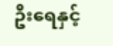ဦးရေနှင့်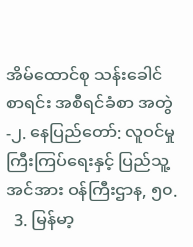အိမ်ထောင်စု သန်းခေါင်စာရင်း အစီရင်ခံစာ အတွဲ-၂. နေပြည်တော်: လူဝင်မှုကြီးကြပ်ရေးနှင့် ပြည်သူ့အင်အား ဝန်ကြီးဌာန, ၅၀.
  3. မြန်မာ့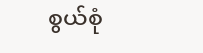စွယ်စုံ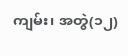ကျမ်း၊ အတွဲ(၁၂)